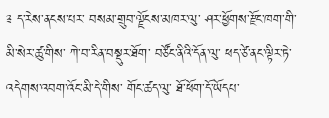༉ ད་རེས་ནངས་པར་ བསམ་གྲུབ་ལྗོངས་མཁར་ལུ་ ཤར་ཕྱོགས་རྫོང་ཁག་གི་ མི་སེར་ཚུ་གིས་ ཀེ་བ་རིན་བསྡུར་ཐོག་ བཙོང་ནིའི་དོན་ལུ་ ཕད་ཙེ་ནང་ལྟིར་ཏེ་ འདེགས་འབག་འོང་མི་དེ་གིས་ གོང་ཚད་ལུ་ ཐོ་ཕོག་དོ་ཡོདཔ་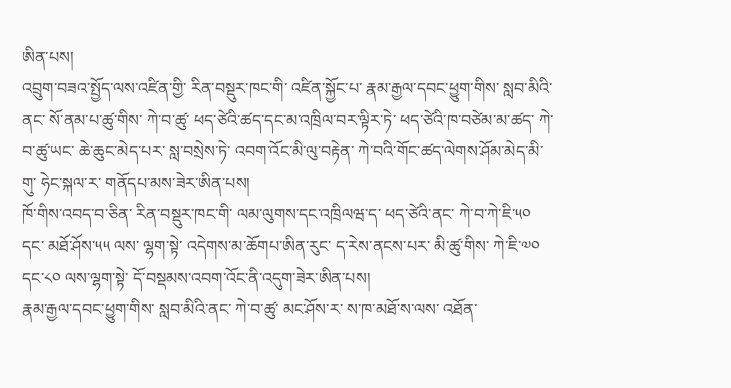ཨིན་པས།
འབྲུག་བཟའ་སྤྱོད་ལས་འཛིན་གྱི་ རིན་བསྡུར་ཁང་གི་ འཛིན་སྐྱོང་པ་ རྣམ་རྒྱལ་དབང་ཕྱུག་གིས་ སླབ་མིའི་ནང་ སོ་ནམ་པ་ཚུ་གིས་ ཀེ་བ་ཚུ་ ཕད་ཙེའི་ཚད་དང་མ་འཁྲིལ་བར་ལྟིར་ཏེ་ ཕད་ཙེའི་ཁ་བཙེམ་མ་ཚད་ ཀེ་བ་ཚུ་ཡང་ ཆེ་ཆུང་མེད་པར་ སླ་བསྲེས་ཏེ་ འབག་འོང་མི་ལུ་བརྟེན་ ཀེ་བའི་གོང་ཚད་ལེགས་ཤོམ་མེད་མི་གུ་ ཧེང་སྐལ་ར་ གནོདཔ་མས་ཟེར་ཨིན་པས།
ཁོ་གིས་འབད་བ་ཅིན་ རིན་བསྡུར་ཁང་གི་ ལམ་ལུགས་དང་འཁྲིལཝ་ད་ ཕད་ཙེའི་ནང་ ཀེ་བ་ཀེ་ཇི་༥༠ དང་ མཐོ་ཤོས་༥༥ ལས་ ལྷག་སྟེ་ འདེགས་མ་ཆོགཔ་ཨིན་རུང་ ད་རེས་ནངས་པར་ མི་ཚུ་གིས་ ཀེ་ཇི་༧༠ དང་༨༠ ལས་ལྷག་སྟེ་ དོ་བསྡམས་འབག་འོང་ནི་འདུག་ཟེར་ཨིན་པས།
རྣམ་རྒྱལ་དབང་ཕྱུག་གིས་ སླབ་མིའི་ནང་ ཀེ་བ་ཚུ་ མང་ཤོས་ར་ ས་ཁ་མཐོ་ས་ལས་ འཐོན་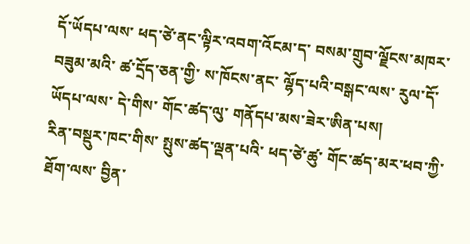དོ་ཡོདཔ་ལས་ ཕད་ཙེ་ནང་ལྟིར་འབག་འོངམ་ད་ བསམ་གྲུབ་ལྗོངས་མཁར་བཟུམ་མའི་ ཚ་དྲོད་ཅན་གྱི་ ས་ཁོངས་ནང་ ལྷོད་པའི་བསྒང་ལས་ རུལ་དོ་ཡོདཔ་ལས་ དེ་གིས་ གོང་ཚད་ལུ་ གནོདཔ་མས་ཟེར་ཨིན་པས།
རིན་བསྡུར་ཁང་གིས་ སྤུས་ཚད་ལྡན་པའི་ ཕད་ཙེ་ཚུ་ གོང་ཚད་མར་ཕབ་ཀྱི་ཐོག་ལས་ བྱིན་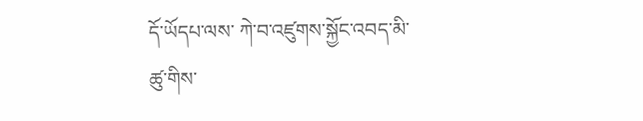དོ་ཡོདཔ་ལས་ ཀེ་བ་འཛུགས་སྐྱོང་འབད་མི་ཚུ་གིས་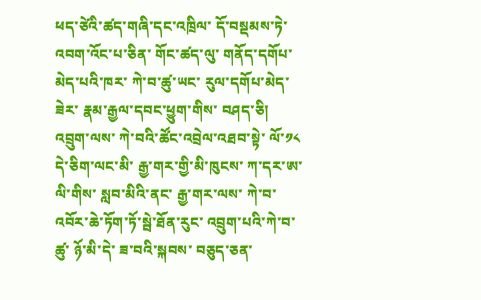ཕད་ཙེའི་ཚད་གཞི་དང་འཁྲིལ་ དོ་བསྡམས་ཏེ་འབག་འོང་པ་ཅིན་ གོང་ཚད་ལུ་ གནོད་དགོཔ་མེད་པའི་ཁར་ ཀེ་བ་ཚུ་ཡང་ རུལ་དགོཔ་མེད་ཟེར་ རྣམ་རྒྱལ་དབང་ཕྱུག་གིས་ བཤད་ཅི།
འབྲུག་ལས་ ཀེ་བའི་ཚོང་འབྲེལ་འཐབ་སྟེ་ ལོ་༡༨ དེ་ཅིག་ལང་མི་ རྒྱ་གར་གྱི་མི་ཁུངས་ ཀ་དར་ཨ་ལི་གིས་ སླབ་མིའི་ནང་ རྒྱ་གར་ལས་ ཀེ་བ་འབོར་ཆེ་ཏོག་ཏོ་སྦེ་ཐོན་རུང་ འབྲུག་པའི་ཀེ་བ་ཚུ་ ཉོ་མི་དེ་ ཟ་བའི་སྐབས་ བཅུད་ཅན་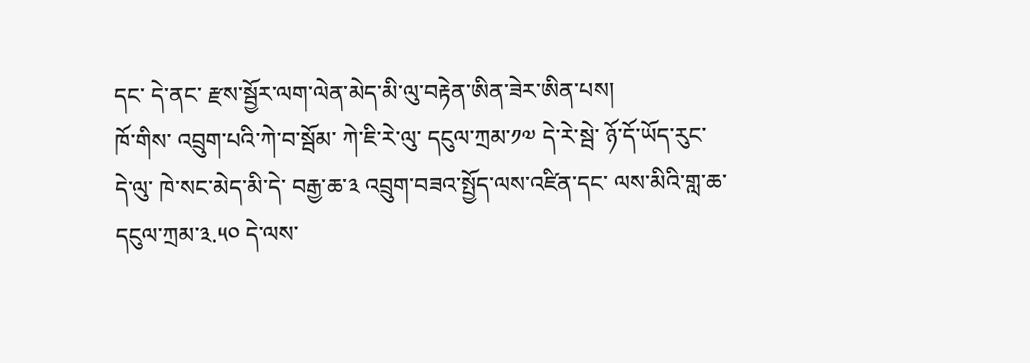དང་ དེ་ནང་ རྫས་སྦྱོར་ལག་ལེན་མེད་མི་ལུ་བརྟེན་ཨིན་ཟེར་ཨིན་པས།
ཁོ་གིས་ འབྲུག་པའི་ཀེ་བ་སྦོམ་ ཀེ་ཇི་རེ་ལུ་ དངུལ་ཀྲམ་༡༧ དེ་རེ་སྦེ་ ཉོ་དོ་ཡོད་རུང་ དེ་ལུ་ ཁེ་སང་མེད་མི་དེ་ བརྒྱ་ཆ་༣ འབྲུག་བཟའ་སྤྱོད་ལས་འཛིན་དང་ ལས་མིའི་གླ་ཆ་དངུལ་ཀྲམ་༣.༥༠ དེ་ལས་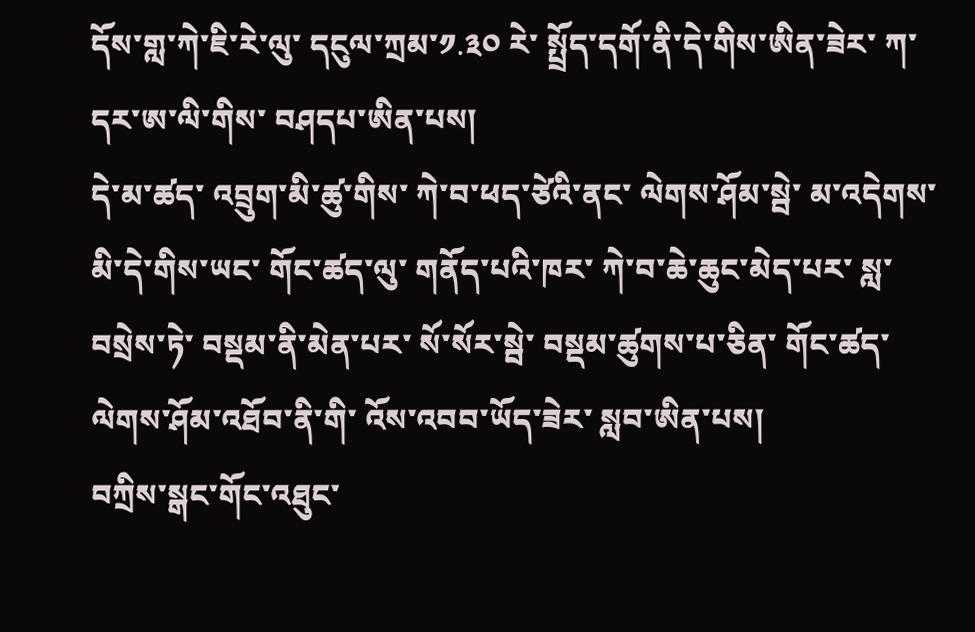དོས་གླ་ཀེ་ཇི་རེ་ལུ་ དངུལ་ཀྲམ་༡.༣༠ རེ་ སྤྲོད་དགོ་ནི་དེ་གིས་ཨིན་ཟེར་ ཀ་དར་ཨ་ལི་གིས་ བཤདཔ་ཨིན་པས།
དེ་མ་ཚད་ འབྲུག་མི་ཚུ་གིས་ ཀེ་བ་ཕད་ཙེའི་ནང་ ལེགས་ཤོམ་སྦེ་ མ་འདེགས་མི་དེ་གིས་ཡང་ གོང་ཚད་ལུ་ གནོད་པའི་ཁར་ ཀེ་བ་ཆེ་ཆུང་མེད་པར་ སླ་བསྲེས་ཏེ་ བསྡམ་ནི་མེན་པར་ སོ་སོར་སྦེ་ བསྡམ་ཚུགས་པ་ཅིན་ གོང་ཚད་ལེགས་ཤོམ་འཐོབ་ནི་གི་ འོས་འབབ་ཡོད་ཟེར་ སླབ་ཨིན་པས།
བཀྲིས་སྒང་གོང་འཐུང་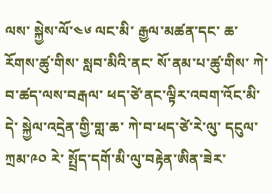ལས་ སྐྱེས་ལོ་༤༦ ལང་མི་ རྒྱལ་མཚན་དང་ ཆ་རོགས་ཚུ་གིས་ སླབ་མིའི་ནང་ སོ་ནམ་པ་ཚུ་གིས་ ཀེ་བ་ཚད་ལས་བརྒལ་ ཕད་ཙེ་ནང་ལྟིར་འབག་འོང་མི་དེ་ སྐྱེལ་འདྲེན་གྱི་གླ་ཆ་ ཀེ་བ་ཕད་ཙེ་རེ་ལུ་ དངུལ་ཀྲམ་༩༠ རེ་ སྤྲོད་དགོ་མི་ལུ་བརྟེན་ཨིན་ཟེར་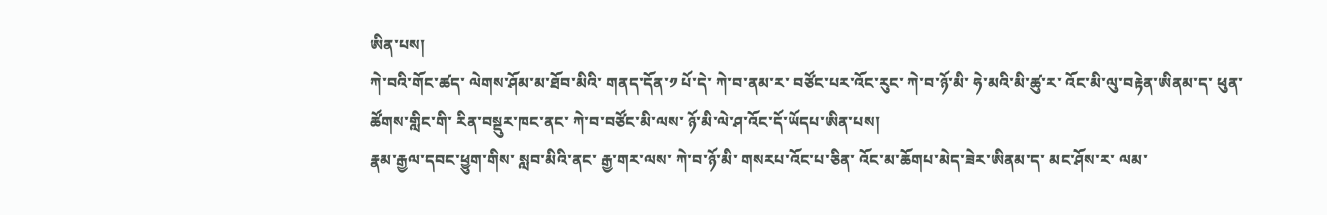ཨིན་པས།
ཀེ་བའི་གོང་ཚད་ ལེགས་ཤོམ་མ་ཐོབ་མིའི་ གནད་དོན་༡ པོ་དེ་ ཀེ་བ་ནམ་ར་ བཙོང་པར་འོང་རུང་ ཀེ་བ་ཉོ་མི་ ཧེ་མའི་མི་ཚུ་ར་ འོང་མི་ལུ་བརྟེན་ཨིནམ་ད་ ཕུན་ཚོགས་གླིང་གི་ རིན་བསྡུར་ཁང་ནང་ ཀེ་བ་བཙོང་མི་ལས་ ཉོ་མི་ལེ་ཤ་འོང་དོ་ཡོདཔ་ཨིན་པས།
རྣམ་རྒྱལ་དབང་ཕྱུག་གིས་ སླབ་མིའི་ནང་ རྒྱ་གར་ལས་ ཀེ་བ་ཉོ་མི་ གསརཔ་འོང་པ་ཅིན་ འོང་མ་ཆོགཔ་མེད་ཟེར་ཨིནམ་ད་ མང་ཤོས་ར་ ལམ་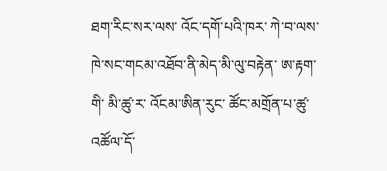ཐག་རིང་སར་ལས་ འོང་དགོ་པའི་ཁར་ ཀེ་བ་ལས་ ཁེ་སང་གངམ་འཐོབ་ནི་མེད་མི་ལུ་བརྟེན་ ཨ་རྟག་གི་ མི་ཚུ་ར་ འོངམ་ཨིན་རུང་ ཚོང་མགྲོན་པ་ཚུ་ འཚོལ་དོ་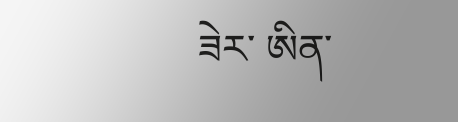ཟེར་ ཨིན་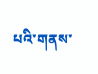པའི་གནས་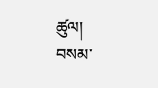ཚུལ།
བསམ་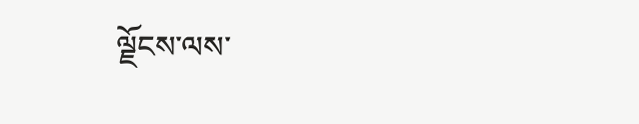ལྗོངས་ལས་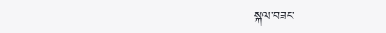སྐལ་བཟང་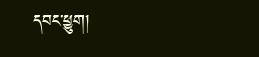དབང་ཕྱུག།